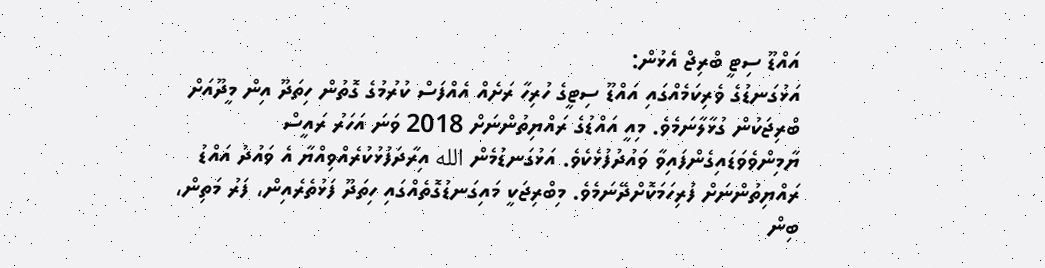އައްޑޫ ސިޓީ ބްރިޖް އެޅުން:
އަޅުގަނޑުގެ ވެރިކަމެއްގައި އައްޑޫ ސިޓީގެ ހުރިހާ ރަށެއް އެއްފަސް ކުރުމުގެ ގޮތުން ހިތަދޫ އިން މީދޫއަށް ބްރިޖަކުން ގުޅާލާނަމެވެ. މިއީ އައްޑުގެ ރައްޔިތުންނަށް 2018 ވަނަ އަހަރު ރައީސް ޔާމިންވެވަޑައިގެންފައިވާ ވައުދުފުޅެކެވެ. އަޅުގަނޑުމެން الله އިރާދަފުޅުކުރެއްވިއްޔާ އެ ވައުދު އައްޑު ރައްޔިތުންނަށް ފުރިހަމަކޮށްދޭނަމެވެ. މިބްރިޖަކީ މައިގަނޑުގޮތެއްގައި ހިތަދޫ ފަޅުތެރެއިން، ފަރު މަތިން، ބިން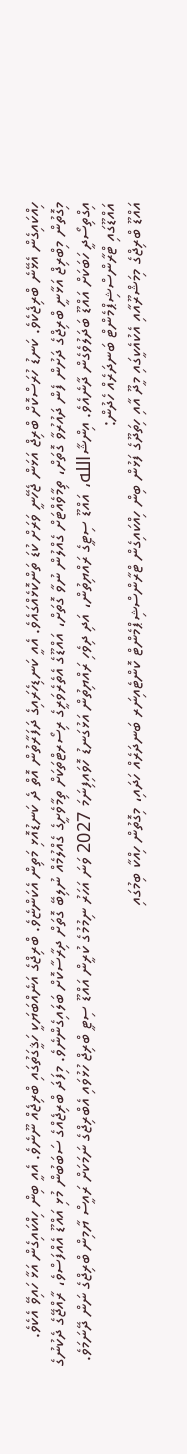ހިއްކައިގެން އެޅޭނެ ބްރިޖެކެވެ. ކަނޑު ހުރަސްކޮށް ބްރިޖް އަޅަން ޖެހޭނީ ވަރަށް ކުޑަ ތަންކޮޅެއްގައެވެ. އެއީ ކަނޑިހެރައިގެ ދަފަރާތުން އޮތް ދެ ކަނޑުއޮޅި މަތިން އެކަންޏެވެ. ބްރިޖްގެ އަނެއްބަޔަކީ ހަޤީގަތުގައި ބްރިޖެއް ނޫނެވެ. އެއީ ބިން ހިއްކައިގެން އަޅާ ހައިވޭ އެކެވެ. މިގޮތުން މިބްރިޖް އަޅާނީ ބްރިޖްގެ ދަށުން ފެން ދައުރުވާ ގޮތަށް، ތިމާވެއްޓަށް ގެއްލުން ނުވާ ގޮތަށް، އައްޑޫގެ އެތެރެވަރީގެ ރިސޯރޓްތަކަށް ތިމާވެށީގެ ގެއްލުމެއް ނުލިބޭ ގޮތަށް ދިރާސާކޮށް ބަލައިގެންނެވެ. މިފަދަ ބްރިޖެއްގެ ސަބަބުން މުޅި އައްޑޫ އެއްފަސްވެ، ރާއްޖޭގެ ދެކުނުގެ އިގްތިސޯދީ ހަބަކަށް އައްޑޫ ބަދަލުވެގެން ދާނެއެވެ. އިންޝާالله، އައްޑޫ ސިޓީގެ ރައްޔިތުން، އަދި ދިވެހި ރައްޔިތުން އަޅުގަނޑު ހޮވައިފިނަމަ 2027 ވަނަ އަހަރު ނިމުމުގެ ކުރީން އައްޑޫ ސިޓީ ބްރިޖް ހުޅުވައި އެބްރިޖްގެ ނަމަކަށް ރައީސް ޔާމިން ބްރިޖްގެ ނަން ދޭނަމަވެ.
އައްޑޫގައި ޓްރާންސްޝިޕްމެންޓް ބަނދަރެއް ހެދުން:
އައްޑޫ ބްރިޖްގެ މިމަޝްރޫއާއި އެކުއެކީގައި މީދޫ އާއި ހިތަދޫގެ ފަޅުން ބިން ހިއްކައިގެން ޓްރާންސްޝިޕްމެންޓް ކޮންޓެއިނަރ ބަނދަރެއް ހަދައި، މިގޮތުން ހިއްކާ ބިމުގައި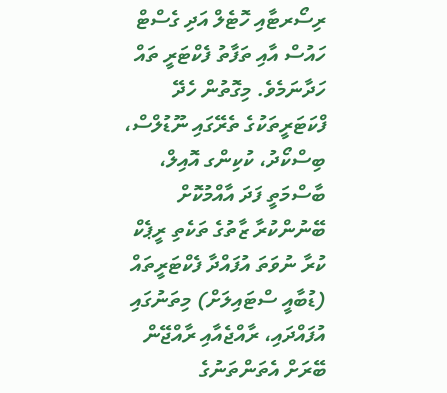ރިސޯރޓާއި ހޮޓެލް އަދި ގެސްޓް ހައުސް އާއި ތަފާތު ފެކްޓަރީ ތައް ހަދާނަމެވެ. މިގޮތުން ހެދޭ ފްކަޓަރީތަކުގެ ތެރޭގައި ނޫޑުލްސް، ބިސްކޯދު، ކުކިންގ އޮއިލް، ބާސްމަތީ ފަދަ އާއްމުކޮށް ބޭނުންކުރާ ޒާތުގެ ތަކެތި ރީޕެކް ކުރާ ނުވަތަ އުފައްދާ ފެކްޓަރީތައް (ޑުބާއީ ސްޓައިލަށް) މިތަނުގައި އުފައްދައި، ރާއްޖެއާއި ރާއްޖޭން ބޭރަށް އެތަންތަނުގެ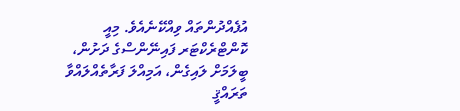އުފެއްދުންތައް ވިއްކޭނެއެވެ. މިއީ ކޮންޓްރެކްޓަރ ފައިނޭންސްގެ ދަށުން، ބީލަމަށް ލައިގެން، އަމިއްލަ ފަރާތެއްލައްވާ ތަރައްޤީ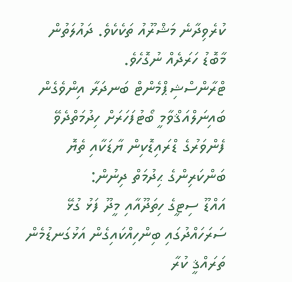ކުރެވިދާނެ މަޝްރޫއު ތަކެކެވެ. ދައުލަތުން މާބޮޑު ހަރަދެއް ނުގޮހެވެ.
ޓްރާންސްޝިޕްމެންޓް ބަނދަރާ އިންވެގެން ބައިނަލްއަޤްވާމީ ބޯޓުފަހަރަށް ހިދުމަތްދެވޭ ފެންވަރުގެ ޑްރައިޑޮކިން ޔާޑަކާއި ތެޔޮ ބަންކަރިންގެ ޙިދުމަތް ދިނުން:
އައްޑޫ ސިޓީގެ ހިތަދޫއާއި މީދޫ ފަޅު ގުޅޭ ސަރަހައްދުގައި ބިންހިއްކައިގެން އަޅުގަނޑުމެން ތަރައްޤީ ކުރާ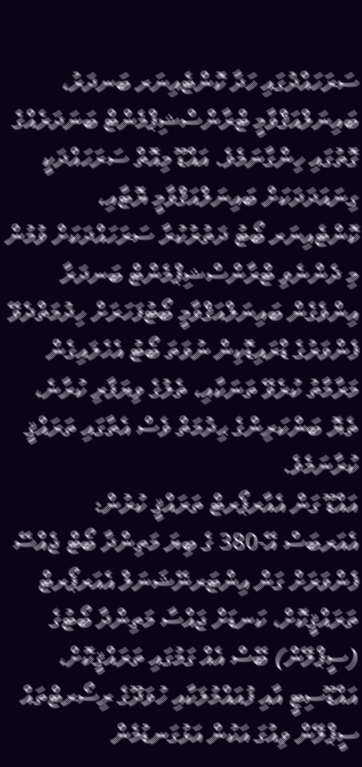ސަރަހައްދުގައި ހަދާ ކޮންޓެއިނަރ ބަނދަރު، ބައިނަލްއަޤްވާމީ ޓްރާންސްޝިޕްމެންޓް ބަނަދަރެއްގެ ގޮތުގައި ހިންގާނަމެވެ. އައްޑޫ މިއޮތް ސަރަހައްދަކީ ގިނައަދަދަކަށް ބައިނަލްއަޤްވާމީ ޔޮޓާއި، ކޮންޓެއިނަރ ބޯޓު ދަތުރުކުރާ ސަރަހައްދަކަށް ވުމުން މި ދެންނެވި ޓްރާންސްޝިޕްމެންޓް ބަނދަރާ އިންވެގެން ބައިނަލްއަޤްވާމީ ބޯޓުފަހަރަށް ހިދުމަތްދެވޭ ފެންވަރުގެ ޑްރައިޑޮކިން ނުވަތަ ބޯޓު އެހެލައިގެން މަރާމާތު ކުރެވޭ ތަނަކާއި، ތެލުގެ ވިޔަފާރި ކުރާނެ، ތެޔޮ ބަންކަރިންގެ ޙިދުމަތް ވެސް އެތާގައި ތަރައްޤީ ކުރާނަމެވެ.
އައްޑޫ ގަން އެއާރޕޯރޓް ތަރައްޤީ ކުރުން:
އެއަރބަސް އޭ-380 ގެ ބިޔަ މަތިންދާ ބޯޓް ޖެއްސޭ ފެންވަރަށް ގަން އިންޓަރނޭޝަނަލް އެއަރޕޯރޓް ތަރައްޤީކޮށް، ކަނޑަށް ޖައްސާ މަތިންދާ ބޯޓުގެ (ސީޕްލޭން) ބޭސް އެއް ގަމުގައި ތަރައްޤީކޮށް، އައްޑޫސިޓީ އާއި ފުއައްމުލަކާއި ހުވަދޫގެ ރިސޯރޓްތައް ސީޕްލޭން ވިއުގަ އަކުން އަޅުގަނޑުމެން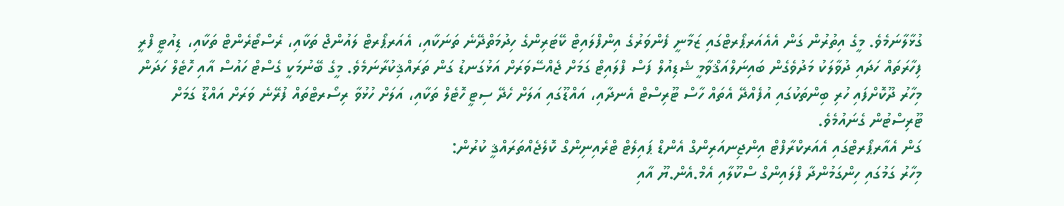ގުޅާލާނަމެވެ. މީގެ އިތުރުން ގަން އެއެއަރޕޯރޓްގައި ޒަމާނީ ފެންވަރުގެ އިންފްލައިޓް ކޭޓަރިންގެ ހިދުމަތްދޭނެ ތަނަކާއި، އެއަރޕޯރޓް ލައުންޖް ތަކާއި، ރެސްޓޯރެންޓް ތަކާއި، ޑިއުޓީ ފްރީ ފިހާރަތައް ހަދައި ދުވާލަކު މަދުވެގެން ބައިނަލްއަޤްވާމީ ޝެޑިއުލް ފަސް ފްލައިޓް ގަމަށް ޖެއްސޭވަރަށް އަޅުގަނޑު ގަން ތަރައްޤިކުރާނަމެވެ. މީގެ ބޭނުމަކީ ގެސްޓް ހައުސް އާއި ހޮޓެލް ހަދަން މިހާރު ދޫކޮށްފައި ހުރި ބިންތަކުގައި އުފެއްދޭ އެތައް ހާސް ޓޫރިސްޓް އެނދާއި، އައްޑޫގައި އަލަށް ހެދޭ ސިޓީ ހޮޓެލް ތަކާއި، އަލަށް ހުޅުވާ ރިސޯރޓްތައް ފުރޭނެ ވަރަށް އައްޑޫ ގަމަށް ޓޫރިސްޓުން ގެނައުމެވެ.
ގަން އެއާރޕޯރޓްގައި އެއަރކްރާފްޓް އިންޖިނއަރިންގް އެންޑް ޕައިލެޓް ޓްރެއިނިންގް ކޮލެޖެއްތަރައްޤީ ކުރުން:
މިހާރު ގަމުގައި ހިންގަމުންދާ ފްލައިންގް ސްކޫލާއި އެމް.އެން.ޔޫ އާއި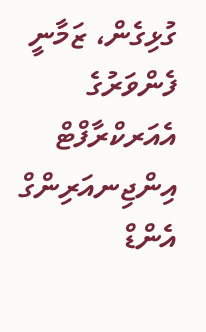ގުޅިގެން، ޒަމާނީ ފެންވަރުގެ އެއަރކްރާފްޓް އިންޖިނއަރިންގް އެންޑް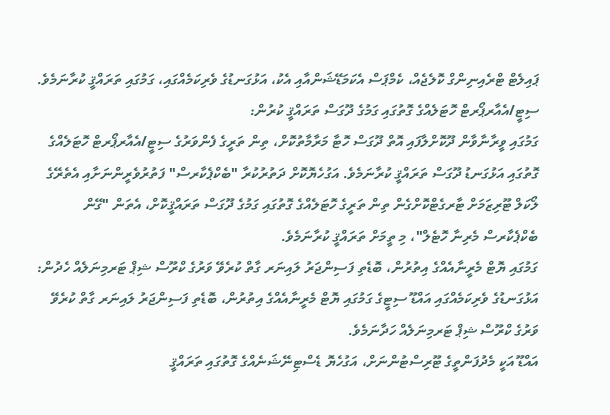ޕައިލެޓް ޓްރެއިނިންގް ކޮލެޖެއް، ކެމްޕަސް އެކަމަޑޭޝަންއާއި އެކު، އަޅުގަނޑުގެ ވެރިކަމެއްގައި، ގަމުގައި ތަރައްޤީ ކުރާނަމެވެ.
ސިޓީ/އެއާރޕޯރޓް ހޮޓަލެއްގެ ގޮތުގައި ގަމުގެ ދޫގަސް ތަރައްޤީ ކުރުން:
ގަމުގައި ވީރާނާވާން ދޫކޮށްލާފައި އޮތް ދޫގަސް ހޮޓާ މަރާމާތުކޮށް، ތިން ތަރީގެ ފެންވަރުގެ ސިޓީ/އެއާރޕޯރޓް ހޮޓަލެއްގެ ގޮތުގައި އަޅުގަނޑު ދޫގަސް ތަރައްޤީ ކުރާނަމެވެ. އަގުހެޔޮކޮށް ދަތުރުކުރާ "ބެކްޕެކާރސް" ފަތުރުވެރީންނަށާއި އެތެރޭގެ ލޯކަލް ޓޫރިޒަމަށް ޓާރގެޓްކޮށްގެން ތިން ތަރީގެ ހޮޓަލެއްގެ ގޮތުގައި ގަމުގެ ދޫގަސް ތަރައްޤީކޮށް، އެތަން "ގޭން ބެކްޕެކާރސް މެރިނާ ހޮޓެލް"، މި ތީމަށް ތަރައްޤީ ކުރާނަމެވެ.
ގަމުގައި ޔޮޓް މެރީނާއެއްގެ އިތުރުން، ބޮޑެތި ފަސިންޖަރު ލައިނަރ ގާތް ކުރެވޭ ވަރުގެ ކްރޫސް ޝިޕް ޓަރމިނަލެއް ހެދުން:
އަޅުގަނޑުގެ ވެރިކަމެއްގައި އައްޑޫ ސިޓީގެ ގަމުގައި ޔޮޓް މެރީނާއެއްގެ އިތުރުން، ބޮޑެތި ފަސިންޖަރު ލައިނަރ ގާތް ކުރެވޭ ވަރުގެ ކްރޫސް ޝިޕް ޓަރމިނަލެއް ހަދާނަމެވެ.
އައްޑޫ އަކީ މެދުފަންތީގެ ޓޫރިސްޓުންނަށް، އަގުހެޔޮ ޑެސްޓިނޭޝަނެއްގެ ގޮތުގައި ތަރައްޤީ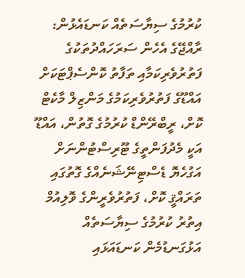ކުރުމުގެ ސިޔާސަތެއް ކަނޑައެޅުން:
ރާއްޖޭގެ އެހެން ސަރަހައްދުތަކުގެ ފަތުރުވެރިކަމާއި ތަފާތު ކޮންސެޕްޓަކަށް އައްޑޫގެ ފަތުރުވެރިކަމުގެ މަންޒިލް މާކެޓް ކޮށް، ރީބްރޭންޑް ކުރުމުގެ ގޮތުން، އައްޑޫ އަކީ މެދުފަންތީގެ ޓޫރިސްޓުންނަށް އަގުހެޔޮ ޑެސްޓިނޭޝަނެއްގެ ގޮތުގައި ތަރައްޤީ ކޮށް، ފަތުރުވެރީންގެ ވޮލިއުމް އިތުރު ކުރުމުގެ ސިޔާސަތެއް އަޅުގަނޑުމެން ކަނޑައަޅައި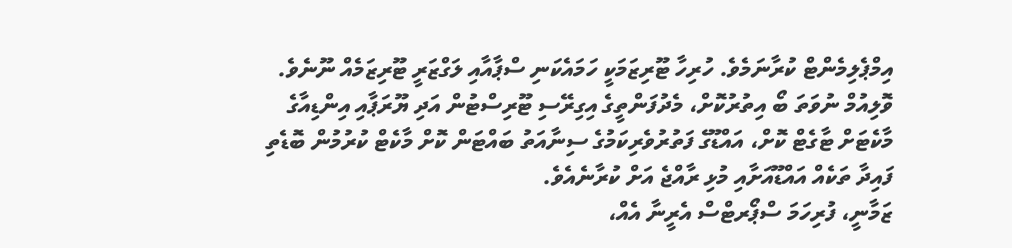އިމްޕެލިމެންޓް ކުރާނަމެވެ. ހުރިހާ ޓޫރިޒަމަކީ ހަމައެކަނި ސްޕާއާއި ލަގްޒަރީ ޓޫރިޒަމެއް ނޫނެވެ. ވޮލިއުމް ނުވަތަ ބޯ އިތުރުކޮށް، މެދުފަންތީގެ އިގިރޭސި ޓޫރިސްޓުން އަދި ޔޫރަޕާއި އިންޑިއާގެ މާކެޓަށް ޓާގެޓް ކޮށް، އައްޑޫގެ ފަތުރުވެރިކަމުގެ ސިނާއަތު ބައްޓަން ކޮށް މާކެޓް ކުރުމުން ބޮޑެތި ފައިދާ ތަކެއް އައްޑޫއަށާއި މުޅި ރާއްޖެ އަށް ކުރާނެއެވެ.
ޒަމާނީ، ފުރިހަމަ ސްޕޯރޓްސް އެރީނާ އެއް،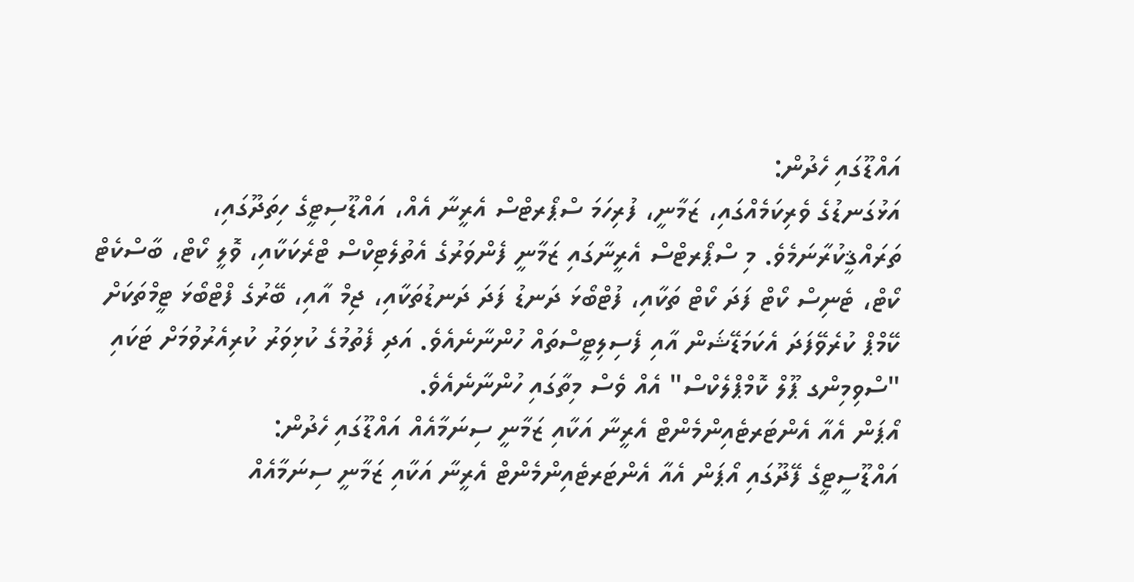އައްޑޫގައި ހެދުން:
އަޅުގަނޑުގެ ވެރިކަމެއްގައި، ޒަމާނީ، ފުރިހަމަ ސްޕޯރޓްސް އެރީނާ އެއް، އައްޑޫސިޓީގެ ހިތަދޫގައި، ތަރައްޤީކުރާނަމެވެ. މި ސްޕޯރޓްސް އެރީނާގައި ޒަމާނީ ފެންވަރުގެ އެތުލެޓިކްސް ޓްރެކަކާއި، ވޮލީ ކޯޓް، ބާސްކެޓް ކޯޓް، ޓެނިސް ކޯޓް ފަދަ ކޯޓް ތަކާއި، ފުޓްބޯޅަ ދަނޑު ފަދަ ދަނޑުތަކާއި، ޖިމް އާއި، ބޭރުގެ ފްޓްބޯޅަ ޓީމްތަކަށް ކޭމްޕް ކުރެވޭފަދަ އެކަމަޑޭޝަން އާއި ފެސިލިޓީސްތައް ހުންނާނެއެވެ. އަދި ފެތުމުގެ ކުޅިވަރު ކުރިއެރުވުމަށް ޓަކައި "ސްވިމިންގ ޕޫލް ކޮމްޕްލެކްސް" އެއް ވެސް މިތާގައި ހުންނާނެއެވެ.
އޯޕަން އެއާ އެންޓަރޓެއިންމެންޓް އެރީނާ އަކާއި ޒަމާނީ ސިނަމާއެއް އައްޑޫގައި ހެދުން:
އައްޑޫސީޓީގެ ފޭދޫގައި އޯޕަން އެއާ އެންޓަރޓެއިންމެންޓް އެރީނާ އަކާއި ޒަމާނީ ސިނަމާއެއް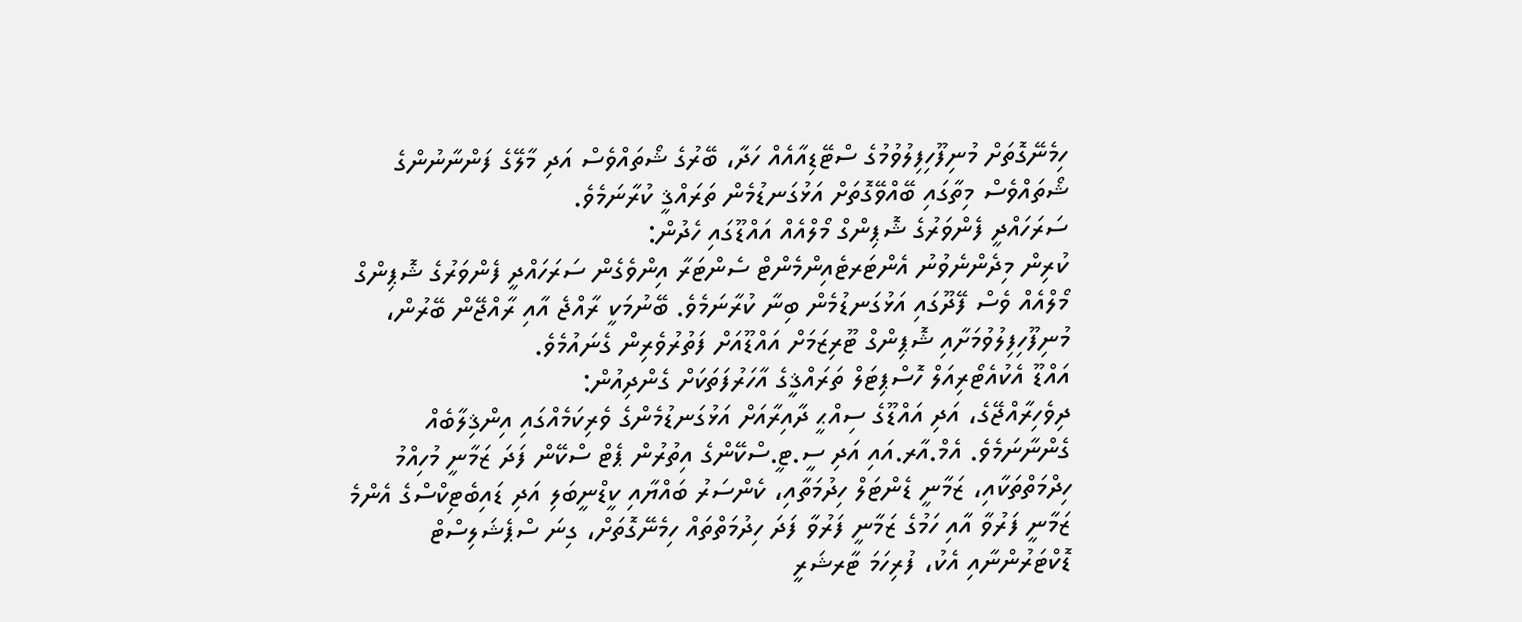ހިމެނޭގޮތަށް މުނިފޫހިފިލުވުމުގެ ސްޓޭޑިއާއެއް ހަދާ، ބޭރުގެ ޝޯތައްވެސް އަދި މާލޭގެ ފަންނާނުންގެ ޝޯތައްވެސް މިތާގައި ބޭއްވޭގޮތަށް އަޅުގަނޑުމެން ތަރައްޤީ ކުރާނަމެވެ.
ސަރަހައްދީ ފެންވަރުގެ ޝޮޕިންގް މޯލްއެއް އައްޑޫގައި ހެދުން:
ކުރިން މިދެންނެވުނު އެންޓަރޓެއިންމެންޓް ސެންޓަރާ އިންވެގެން ސަރަހައްދީ ފެންވަރުގެ ޝޮޕިންގް މޯލްއެއް ވެސް ފޭދޫގައި އަޅުގަނޑުމެން ބިނާ ކުރާނަމެވެ. ބޭނުމަކީ ރާއްޖެ އާއި ރާއްޖޭން ބޭރުން، މުނިފޫހިފިލުވުމަށާއި ޝޮޕިންގް ޓޫރިޒަމަށް އައްޑޫއަށް ފަތުރުވެރިން ގެނައުމެވެ.
އައްޑޫ އެކުއެޓޯރިއަލް ހޮސްޕިޓަލް ތަރައްޤީގެ އާހަރުފަތަކަށް ގެންދިއުން:
ދިވެހިރާއްޖޭގެ، އަދި އައްޑޫގެ ސިއްޙީ ދާއިރާއަށް އަޅުގަނޑުމެންގެ ވެރިކަމެއްގައި އިންޤިލާބެއް ގެންނާނަމެވެ. އެމް.އާރ.އައި އަދި ސީ.ޓީ.ސްކޭންގެ އިތުރުން ޕެޓް ސްކޭން ފަދަ ޒަމާނީ މުހިއްމު ހިދްމަތްތަކާއި، ޒަމާނީ ޑެންޓަލް ހިދުމަތާއި، ކެންސަރު ބައްޔާއި ކީޑްނީބަލި އަދި ޑައިބެޓިކްސްގެ އެންމެ ޒަމާނީ ފަރުވާ އާއި ހަމުގެ ޒަމާނީ ފަރުވާ ފަދަ ހިދުމަތްތައް ހިމެނޭގޮތަށް، ގިނަ ސްޕެޝަލިސްޓް ޑޮކްޓަރުންނާއި އެކު، ފުރިހަމަ ޓާރޝަރީ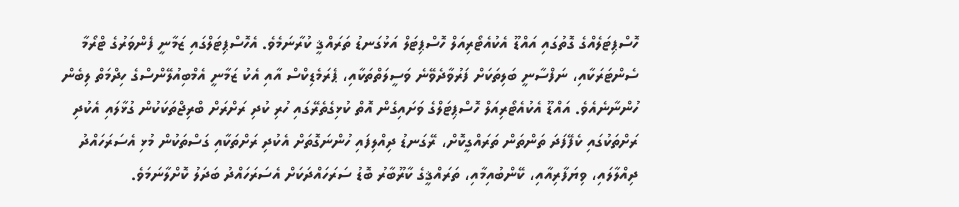ހޮސްޕިޓަލެއްގެ ގޮތުގައި އައްޑޫ އެކުއެޓޯރިއަލް ހޮސްޕިޓަލް އަޅުގަނޑު ތަރައްޤީ ކުރާނަމެވެ. އެހޮސްޕިޓަލްގައި ޒަމާނީ ފެންވަރުގެ ޓްރޯމާ ސެންޓަރަކާއި، ނަފްސާނީ ބަލިތަކަށް ފަރުވާދެވޭނެ ވަސީލަތްތަކާއި، ޕެރަމެޑިކްސް އާއި އެކު ޒަމާނީ އެމްބިއުލޭންސްގެ ހިދްމަތް ލިބެން ހުންނާނެއެވެ. އައްޑޫ އެކުއެޓޯރިއަލް ހޮސްޕިޓަލްގެ ވަށައިގެން އޮތް ކުޅިގެތެރޭގައި ހުރި ކުދި ރަށްރަށް ބްރިޖްތަކަކުން ގުޅާލައި އެކުދި ރަށްތަކުގައި ކެފޭފަދަ ތަންތަން ތަރައްގީކޮށް، ރޭގަނޑު ދިއްލިފައި ހުންނަގޮތަށް އެކުދި ރަށްތަކާއި ގަސްތަކުން މުޅި އެސަރަހައްދު ދިއްލާލައި، ވިޔަފާރިއާއި، ކޭންބުއިމާއި، ތަރައްޤީގެ ކާރޫބާރު ބޮޑު ސަރަހައްދަކަށް އެސަރަހައްދު ބަދަލު ކޮށްލާނަމަވެ.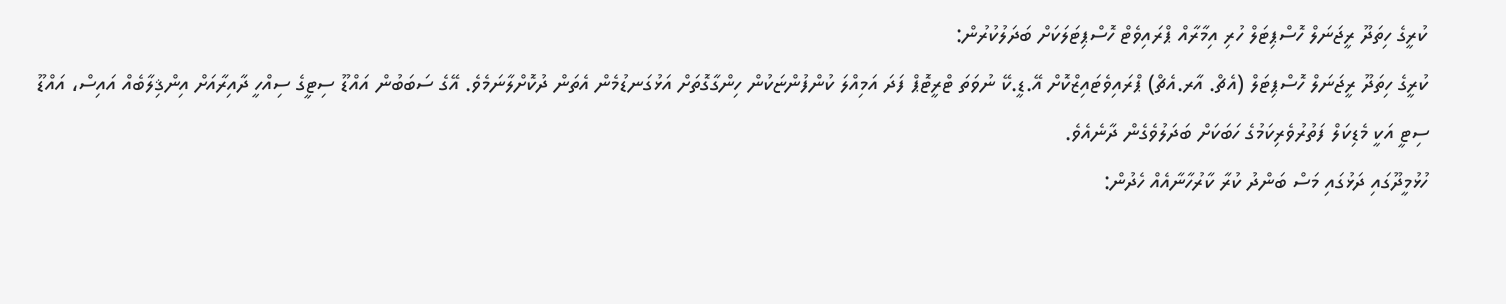ކުރީގެ ހިތަދޫ ރީޖަނަލް ހޮސްޕިޓަލް ހުރި އިމާރާއް ޕްރައިވެޓް ހޮސްޕިޓަލަކަށް ބަދަލުކުރުން:
ކުރީގެ ހިތަދޫ ރީޖަނަލް ހޮސްޕިޓަލް (އެޗް. އާރ.އެޗް) ޕްރައިވެޓައިޒްކޮށް އޭ.ޑީ.ކޭ ނުވަތަ ޓްރީޓޮޕް ފަދަ އަމިއްލަ ކުންފުންޏަކުން ހިންގާގޮތަށް އަޅުގަނޑުމެން އެތަން ދުކޮށްލާނަމެވެ. އޭގެ ސަބަބުން އައްޑޫ ސިޓީގެ ސިއްހީ ދާއިރާއަށް އިންޤިލާބެއް އައިސް، އައްޑޫ ސިޓީ އަކީ މެޑިކަލް ފަތުރުވެރިކަމުގެ ހަބަކަށް ބަދަލުވެގެން ދާނެއެވެ.
ހުޅުމީދޫގައި ދަޅުގައި މަސް ބަންދު ކުރާ ކާރުހާނާއެއް ހެދުން: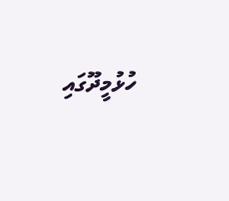ހުޅުމީދޫގައި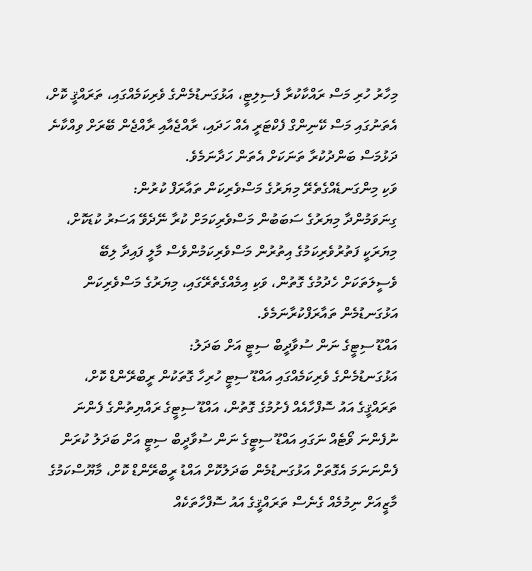މިހާރު ހުރި މަސް ރައްކާކުރާ ފެސިލިޓީ، އަޅުގަނޑުމެންގެ ވެރިކަމެއްގައި، ތަރައްޤީ ކޮށް، އެތަނުގައި މަސް ކޭނިންގް ފެކްޓަރީ އެއް ހަދައި، ރާއްޖެއާއި ރާއްޖެން ބޭރަށް ވިއްކާނެ ދަޅުމަސް ބަންދުކުރާ ތަނަކަށް އެތަން ހަދާނަމެވެ.
ވަކި މިންގަނޑެއްގެތެރޭ މިޔަރުގެ މަސްވެރިކަން ތައާރަފް ކުރުން:
ގިނަވަމުންދާ މިޔަރުގެ ސަބަބުން މަސްވެރިކަމަށް ކުރާ ނޭދެވޭ އަސަރު ކުޑަކޮށް، މިޔަރަކީ ފަތުރުވެރިކަމުގެ އިތުރުން މަސްވެރިކަމުންވެސް މާލީ ފައިދާ ލިބޭ ވެސީލަތަކަށް ހެދުމުގެ ގޮތުން، ވަކި އިމެއްގެތެރޭގައި، މިޔަރުގެ މަސްވެރިކަން އަޅުގަނޑުމެން ތައާރަފްކުރާނަމެވެ.
އައްޑޫ ސިޓީގެ ނަން ސުވާދީބް ސިޓީ އަށް ބަދަލު:
އަޅުގަނޑުމެންގެ ވެރިކަމެއްގައި އައްޑޫ ސިޓީ ހުރިހާ ގޮތަކުން ރީބްރޭންޑް ކޮށް، ތަރައްޤީގެ އައު ސޮފްހާއެއް ފެށުމުގެ ގޮތުން، އައްޑޫ ސިޓީގެ ރައްޔިތުންގެ ފެންނަ ނުފެންނަ ވޯޓެއް ނަގައި އައްޑޫ ސިޓީގެ ނަން ސުވާދީބް ސިޓީ އަށް ބަދަލު ކުރަން ފެންނަނަމަ އެގޮތަށް އަޅުގަނޑުމެން ބަދަލުކޮށް އައްޑު ރީބްރޭންޑް ކޮށް، މާޔޫސްކަމުގެ މާޒީއަށް ނިމުމެއް ގެނެސް ތަރައްޤީގެ އައު ސޮފްހާތަކެއް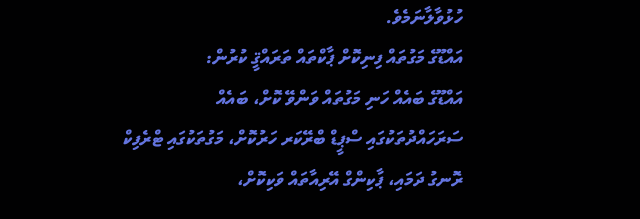ހުޅުވާލާނަމެވެ.
އައްޑޫގެ މަގުތައް ފިނިކޮށް ޕާކްތައް ތަރައްޤީ ކުރުން:
އައްޑޫގެ ބައެއް ހަނި މަގުތައް ވަންވޭ ކޮށް، ބައެއް ސަރަހައްދުތަކުގައި ސްޕީޑް ބްރޭކަރ ހަރުކޮށް، މަގުތަކުގައި ޓްރެފިކް ރޮނގު ދަމައި، ޕާކިންގް އޭރިއާތައް ވަކިކޮށް،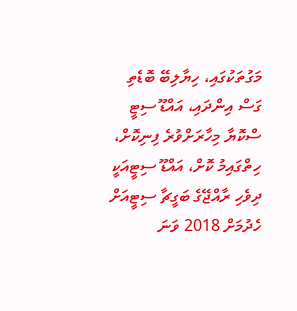މަގުތަކުގައި، ހިޔާލިބޭ ބޮޑެތި ގަސް އިންދައި، އައްޑޫ ސިޓީ ސްކޮޔާ މިހާރަށްވުރެ ފިނިކޮށް، ހިތްގައިމު ކޮށް، އައްޑޫ ސިޓީއަކީ ދިވެހި ރާއްޖޭގެ ބަގީޗާ ސިޓީއަށް ހެދުމަށް 2018 ވަނަ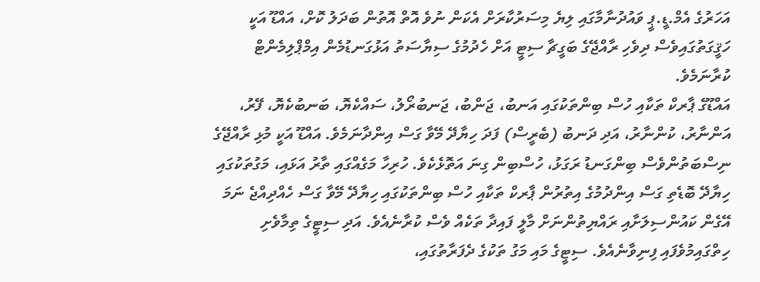އަހަރުގެ އެމް.ޑީ.ޕީ ވައުދުނާމާގައި ލިޔެ މިސަރުކާރަށް އެކަން ނުވެ އޮތް އޮތުން ބަދަލު ކޮށް، އައްޑޫ އަކީ ހަޤީގަތުގައިވެސް ދިވެހި ރާއްޖޭގެ ބަގީޗާ ސިޓީ އަށް ހެދުމުގެ ސިޔާސަތު އަޅުގަނޑުމެން އިމްޕްލިމެންޓް ކުރާނަމެވެ.
އައްޑޫގެ ޕާރކް ތަކާއި ހުސް ބިންތަކުގައި އަނބު، ޖަންބު، ޖަނބުރޯލު، ސައްކެޔޮ، ބަނބުކެޔޮ، ފޭރު، އަންނާރު، ކުންނާރު، އަދި ދަނބު (ބެރީސް) ފަދަ ހިޔާދޭ މޭވާ ގަސް އިންދާނަމެވެ. އައްޑޫ އަކީ މުޅި ރާއްޖޭގެ ނިސްބަތުންވެސް ބިންގަނޑު ރަގަޅު، ހުސްބިން ގިނަ އަތޮޅެކެވެ. ހުރިހާ މަގެއްގައި ތާރު އަޅައި، މަގުތަކުގައި ހިޔާދޭ ބޮޑެތި ގަސް އިންދުމުގެ އިތުރުން ޕާރކް ތަކާއި ހުސް ބިންތަކުގައި ހިޔާދޭ މޭވާ ގަސް ހެއްދިއްޖެ ނަމަ އޭގެން ކައުންސިލަށާއި ރައްޔިތުންނަށް މާލީ ފައިދާ ތަކެއް ވެސް ކުރާނެއެވެ. އަދި ސިޓީގެ ތިމާވެށި ހިތްގައިމުވެފައި ފިނިވާނެއެވެ. ސިޓީގެ މައި މަގު ތަކުގެ ދެފަރާތުގައި،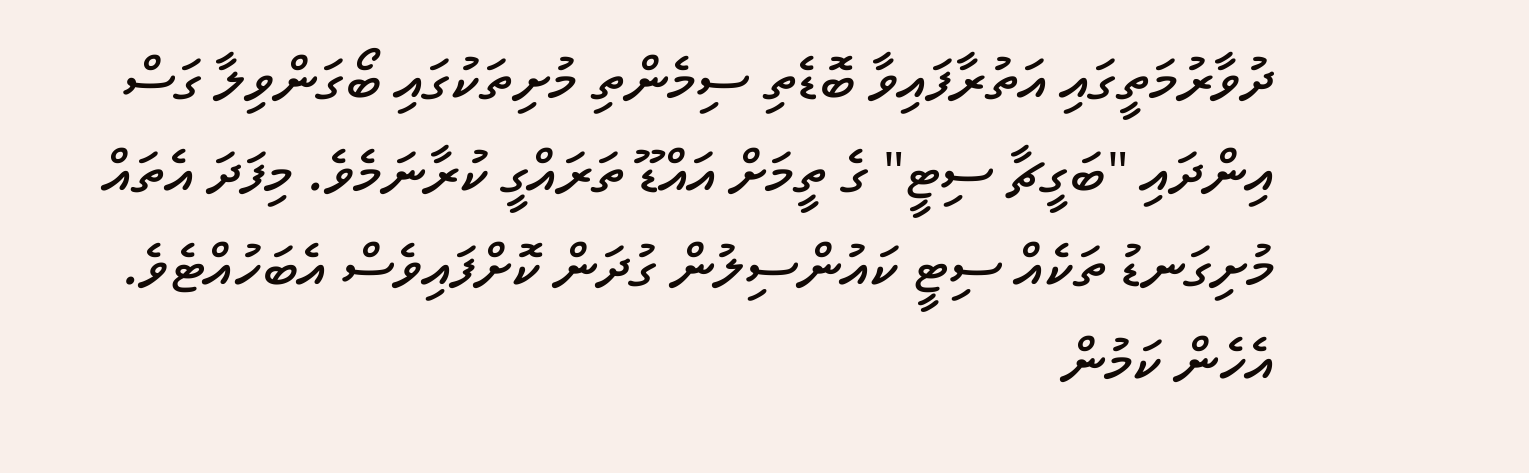ދުވާރުމަތީގައި އަތުރާފައިވާ ބޮޑެތި ސިމެންތި މުށިތަކުގައި ބޯގަންވިލާ ގަސް އިންދައި "ބަގީޗާ ސިޓީ" ގެ ތީމަށް އައްޑޫ ތަރައްގީ ކުރާނަމެވެ. މިފަދަ އެތައް މުށިގަނޑު ތަކެއް ސިޓީ ކައުންސިލުން ގުދަން ކޮށްފައިވެސް އެބަހުއްޓެވެ. އެހެން ކަމުން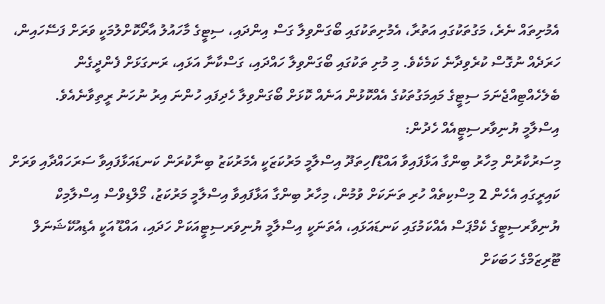އެމުށިތައް ނެރެ، މަގުތަކުގައި އަތުރާ، އެމުށިތަކުގައި ބޯގަންވިލާ ގަސް އިންދައި، ސިޓީގެ މާހައުލު އާރޯކޮށްލުމަކީ ވަރަށް ފަސޭހައިން، ހަރަދެއް ނުގޮސް ކުރެވިދާނެ ކަމެކެވެ. މި މުށި ތަކުގައި ބޯގަންވިލާ ހައްދައި، ގަސްކާނާ އަޅައި، ރަނގަޅަށް ފެންދީގެން ބެލެހެއްޓިއްޖެނަމަ ސިޓީގެ މައިމަގުތަކުގެ އެއްކޮޅުން އަނެއް ކޮޅަށް ބޯގަންވިލާ ހެދިފައި ހުންނަ އިރު ނުހަނު ރީތިވާނެއެވެ.
އިސްލާމީ ޔުނިވާރސިޓީއެއް ހެދުން:
މިސަރުކާރުން މިހާރު ބިންގާ އަޅާފައިވާ އައްޑޫ/ހިތަދޫ އިސްލާމީ މަރުކަޒަކީ އެމަރުކަޒު ބިނާކުރަން ކަނޑައަޅާފައިވާ ސަރަހައްދާއި ވަރަށް ކައިރީގައި އެހެން 2 މިސްކިތެއް ހުރި ތަނަކަށް ވުމުން، މިހާރު ބިންގާ އަޅާފައިވާ އިސްލާމީ މަރުކަޒު، މޯލްޑިވްސް އިސްލާމިކް ޔުނިވާރސިޓީގެ ކެމްޕަސް އެއްކަމުގައި ކަނޑައަޅައި، އެތަނަކީ އިސްލާމީ ޔުނިވަރސިޓީއަކަށް ހަދައި، އައްޑޫ އަކީ އެޑިއުކޭޝަނަލް ޓޫރިޒަމްގެ ހަބަކަށް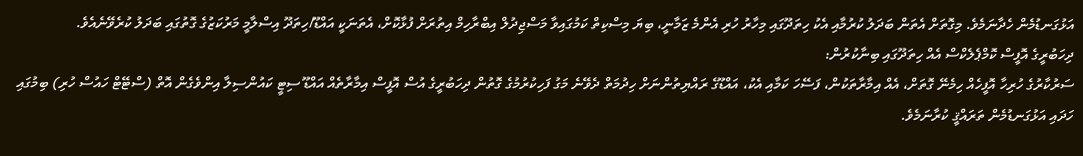އަޅުގަނޑުމެން ހެދާނަމެވެ. މިގޮތަށް އެތަން ބަދަލު ކުރުމާއި އެކު ހިތަދޫގައި މިހާރު ހުރި އެންމެ ޒަމާނީ، ބިޔަ މިސްކިތް ކަމުގައިވާ މަސްޖިދުލް އިބްރާހިމް އިތުރަށް ފުޅާކޮށް، އެތަނަކީ އައްޑޫ/ހިތަދޫ އިސްލާމީ މަރުކަޒުގެ ގޮތުގައި ބަދަލު ކުރެވޭނެއެވެ.
ދިހަބުރީގެ އޮފީސް ކޮމްޕެލެކްސް އެއް ހިތަދޫގައި ބިނާކުރުން:
ސަރުކާރުގެ ހުރިހާ އޮފީހެއް ހިމެނޭ ގޮތަށް، އެއް އިމާރާތަކުން، ފަސޭހަ ކަމާއި އެކު، އައްޑޫގެ ރައްޔިތުންނަށް ހިދުމަތް ދެވޭނެ މަގު ފަހިކުރުމުގެ ގޮތުން ދިހަބުރީގެ އުސް އޮފީސް އިމާރާތެއް އައްޑޫ ސިޓީ ކައުންސިލާ އިންވެގެން އޮތް (ސްޓޭޓް ހައުސް ހުރި) ބިމުގައި ހަދައި އަޅުގަނޑުމެން ތަރައްޤީ ކުރާނަމެވެ.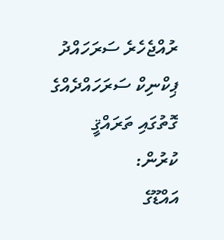ރުއްޖެހެރެ ސަރަހައްދު ޕިކްނިކް ސަރަހައްދެއްގެ ގޮތުގައި ތަރައްޤީ ކުރުން:
އައްޑޫގެ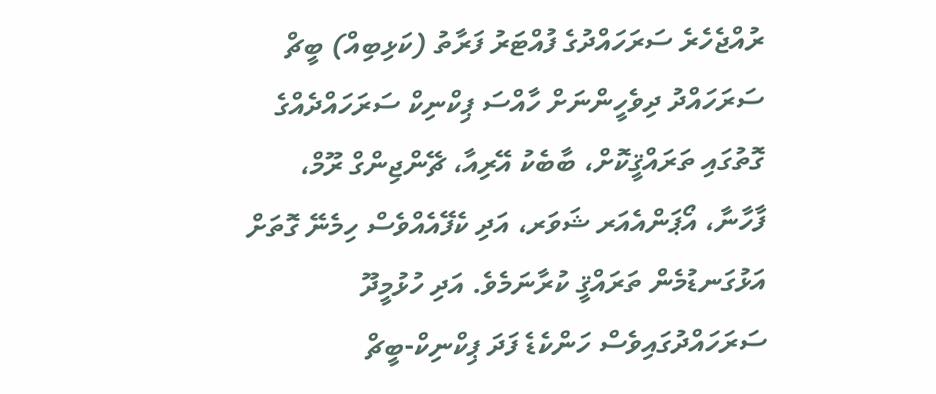ރުއްޖެހެރެ ސަރަހައްދުގެ ފުއްޓަރު ފަރާތު (ކަޅިބިއް) ބީޗް ސަރަހައްދު ދިވެހީންނަށް ހާއްސަ ޕިކްނިކް ސަރަހައްދެއްގެ ގޮތުގައި ތަރައްޤީކޮށް، ބާބެކު އޭރިއާ، ޗޭންޖިންގް ރޫމް، ފާހާނާ، އޯޕަންއެއަރ ޝަވަރ، އަދި ކެފޭއެއްވެސް ހިމެނޭ ގޮތަށް އަޅުގަނޑުމެން ތަރައްޤީ ކުރާނަމެވެ. އަދި ހުޅުމީދޫ ސަރަހައްދުގައިވެސް ހަންކެޑެ ފަދަ ޕިކްނިކް-ބީޗް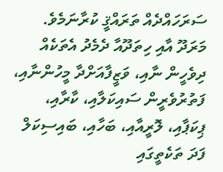ސަރަހައްދެއް ތަރައްޤީ ކުރާނަމެވެ.
މަރަދޫ އާއި ހިތަދޫއާ ދެމެދު އެތަކެއް ދިވެހީން ނާއި، ވަޒީފާއަށްދާ މީހުންނާއި، ފަތުރުވެރީން ސައިކަލާއި، ކާރާއި، ޕިކަޕާއި، ލޮރީއާއި، ބަހާއި، ބައިސިކަލް ފަދަ ތަކެތީގައި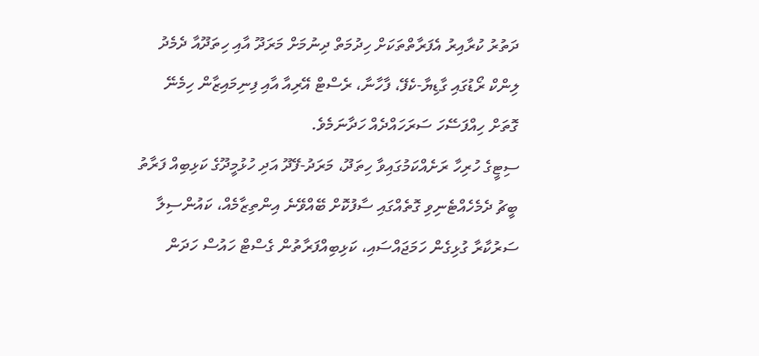ދަތުރު ކުރާއިރު އެފަރާތްތަކަށް ހިދުމަތް ދިނުމަށް މަރަދޫ އާއި ހިތަދޫއާ ދެމެދު ލިންކް ރޯޑުގައި ގާޑިޔާ-ކެފޭ، ފާހާނާ، ރެސްޓް އޭރިއާ އާއި ފިނިމައިޒާން ހިމެނޭ ގޮތަށް ހިއްފަސޭހަ ސަރަހައްދެއް ހަދާނަމެވެ.
ސިޓީގެ ހުރިހާ ރަށެއްކަމުގައިވާ ހިތަދޫ، މަރަދު-ފޭދޫ އަދި ހުޅުމީދޫގެ ކަޅިބިއް ފަރާތު ބީޗު ދެމެހެއްޓެނިވި ގޮތެއްގައި ސާފުކޮށް ބޭއްވޭނެ އިންތިޒާމެއް، ކައުންސިލާ ސަރުކާރާ ގުޅިގެން ހަމަޖައްސައި، ކަޅިބިއްފަރާތުން ގެސްޓް ހައުސް ހަދަން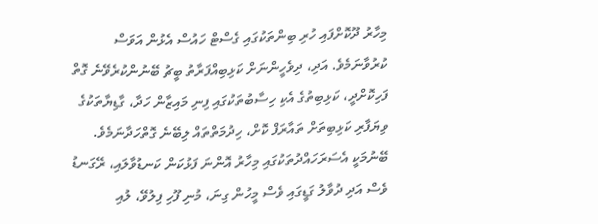މިހާރު ދޫކޮށްފައި ހުރި ބިންތަކުގައި ގެސްޓް ހައުސް އެޅުން އަވަސް ކުރުވާނަމެވެ. އަދި، ދިވެހީންނަށް ކަޅިބިއްފަރާތު ބީޗު ބޭނުންކުރެވޭނެ ގޮތް ފަހިކޮށްދީ، ކަޅިބިތުގެ އެކި ހިސާބުތަކުގައި ފިނި މައިޒާން ހަދާ، ގާޑިޔާތަކުގެ ވިޔަފާރި ކަޅިބިތަށް ތައާރަފް ކޮށް، ހިދުމަތްތައް ލިބޭނެ ގޮތްހަދާނަމެވެ. ބޭނުމަކީ އެސަރަހައްދުތަކުގައި މިހާރު އޮންނަ ފަޅުކަން ކަނޑުވާލައި، ރޭގަނޑު ވެސް އަދި ދުވާލު ގަޑީގައި ވެސް މީހުން ގިނަ، މުނި ފޫހި ފިލުވޭ، ލުއި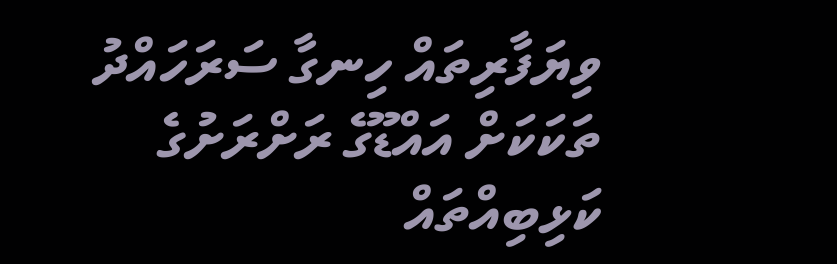ވިޔަފާރިތައް ހިނގާ ސަރަހައްދު ތަކަކަށް އައްޑޫގެ ރަށްރަށުގެ ކަޅިބިއްތައް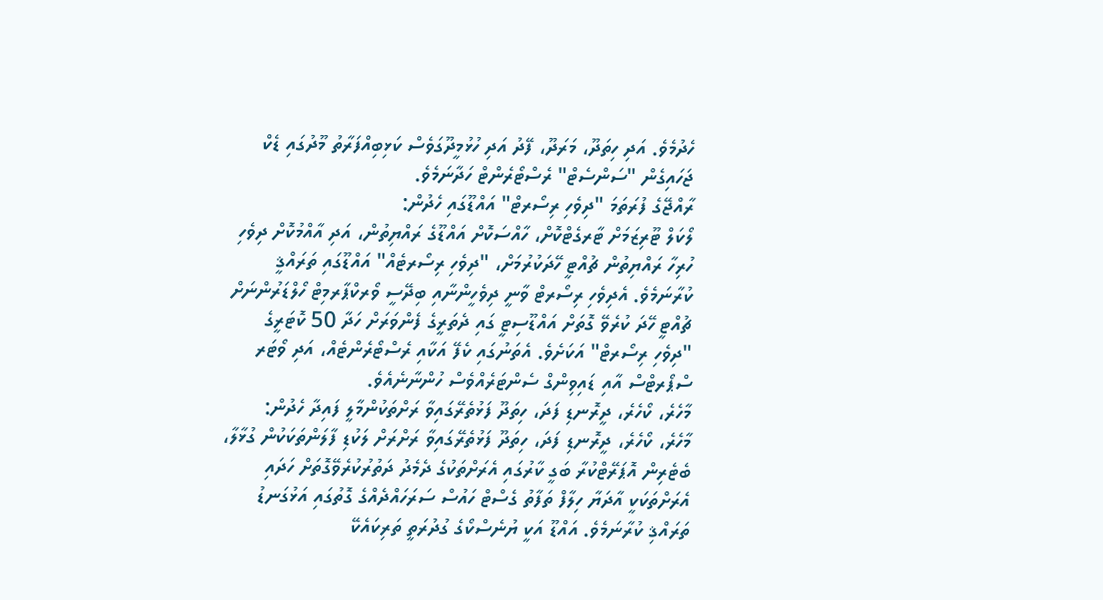ހެދުމެވެ. އަދި ހިތަދޫ، މަރަދޫ، ފޭދު އަދި ހުޅުމީދޫގަވެސް ކަޅިބިއްފަރާތު މޫދުގައި ޑެކް ޖަހައިގެން "ސަންސެޓް" ރެސްޓޯރެންޓް ހަދާނަމެވެ.
ރާއްޖޭގެ ފުރަތަމަ "ދިވެހި ރިސޯރޓް" އައްޑޫގައި ހެދުން:
ލޯކަލް ޓޫރިޒަމަށް ޓާރގެޓްކޮށް، ހާއްސަކޮށް އައްޑޫގެ ރައްޔިތުން، އަދި އާއްމުކޮށް ދިވެހި ހުރިހާ ރައްޔިތުން ޗުއްޓީ ހޭދަކުރުމަށް، "ދިވެހި ރިސޯރޓެއް" އައްޑޫގައި ތަރައްޤީ ކުރާނަމެވެ. އެދިވެހި ރިސޯރޓް ވާނީ ދިވެހީންނާއި ބިދޭސީ ވޯރކްޕާރމިޓް ހޯލްޑަރުންނަށް ޗުއްޓީ ހޭދަ ކުރެވޭ ގޮތަށް އައްޑޫސިޓީ ގައި ދެތަރީގެ ފެންވަރަށް ހަދާ 50 ކޮޓަރީގެ "ދިވެހި ރިސޯރޓް" އަކަށެވެ. އެތަނުގައި ކެފޭ އަކާއި ރެސްޓޯރެންޓެއް، އަދި ވޯޓަރ ސްޕޯރޓްސް އާއި ޑައިވިންގް ސެންޓަރެއްވެސް ހުންނާނެއެވެ.
މާހެރެ، ކޯހެރެ، ދީރޮނޑި ފަދަ، ހިތަދޫ ފަޅުތެރޭގައިވާ ރަށްތަކުންމާލީ ފައިދާ ހެދުން:
މާހެރެ، ކޯހެރެ، ދީރޮނޑި ފަދަ، ހިތަދޫ ފަޅުތެރޭގައިވާ ރަށްރަށް ލަކުޑި ފާލަންތަކަކުން ގުޅާލާ، ބެޓެރިން އޮޕަރޭޓްކުރާ ބަގީ ކާރުގައި އެރަށްތަކުގެ ދެމެދު ދަތުރުކުރެވޭގޮތަށް ހަދައި އެރަށްތަކަކީ އާދަޔާ ހިލާފް ތަފާތު ގެސްޓް ހައުސް ސަރަހައްދެއްގެ ގޮތުގައި އަޅުގަނޑު ތަރައްޤި ކުރާނަމެވެ. އައްޑޫ އަކީ ޔުނެސްކޯގެ ގުދުރަތީ ތަރިކައެކޭ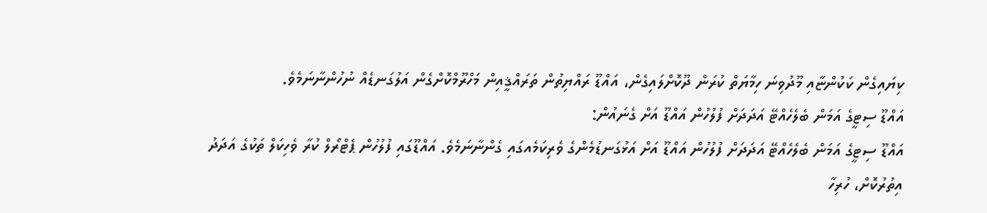ކިޔައިގެން ކަކުންޏާއި މޫދުވިނަ ހިމާޔަތް ކުރަން ދޫކޮށްލައިގެން، އައްޑޫ ރައްޔިތުން ތަރައްޤީއިން މަހްރޫމްކޮށްގެން އަލުގަނޑެއް ނުހުންނާނަމެވެ.
އައްޑޫ ސިޓީގެ އަމަން ބެލެހެއްޓޭ އަދަދަށް ފުލުހުން އައްޑޫ އަށް ގެނައުން:
އައްޑޫ ސިޓީގެ އަމަން ބެލެހެއްޓޭ އަދަދަށް ފުލުހުން އައްޑޫ އަށް އަޅުގަނޑުމެންގެ ވެރިކަމެއގައި ގެންނާނަމެވެ. އައްޑޫގައި ފުލުހުން ޕެޓްރޯލް ކުރާ ވެހިކަލް ތަކުގެ އަދަދު އިތުރުކޮށް، ހުރިހާ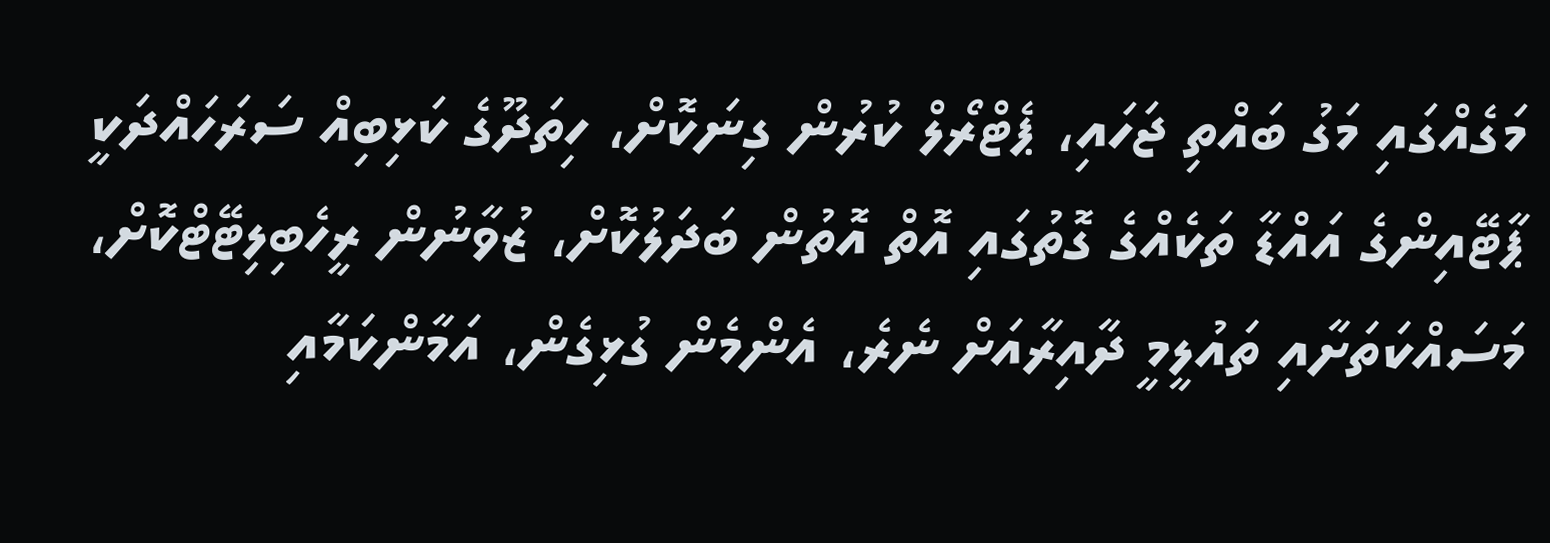މަގެއްގައި މަގު ބައްތި ޖަހައި، ޕެޓްރޯލް ކުރުން ގިނަކޮށް، ހިތަދޫގެ ކަޅިބިއް ސަރަހައްދަކީ ޕާޓޭއިންގެ އައްޑާ ތަކެއްގެ ގޮތުގައި އޮތް އޮތުން ބަދަލުކޮށް، ޒުވާނުން ރީހެބިލިޓޭޓްކޮށް، މަސައްކަތަށާއި ތައުލީމީ ދާއިރާއަށް ނެރެ، އެންމެން ގުޅިގެން، އަމާންކަމާއި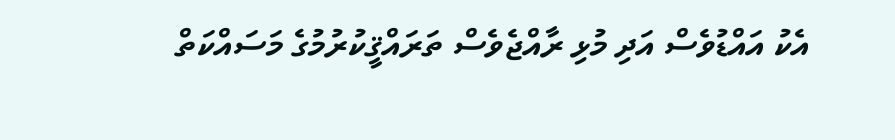އެކު އައްޑުވެސް އަދި މުޅި ރާއްޖެވެސް ތަރައްޤީކުރުމުގެ މަސައްކަތް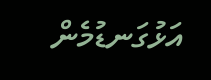އަޅުގަނޑުމެން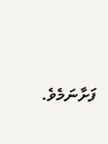ފަށާނަމެވެ.